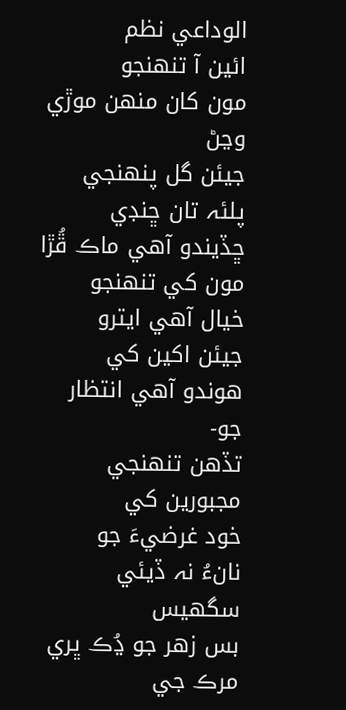الوداعي نظم
ائين آ تنھنجو
مون کان منھن موڙي وڃڻ
جيئن گل پنھنجي
پلئہ تان ڇنڊي
ڇڏيندو آهي ماڪ ڦُڙا
مون کي تنھنجو خيال آهي ايترو
جيئن اکين کي
هوندو آهي انتظار جو-
تڏهن تنھنجي مجبورين کي
خود غرضيءَ جو
نانءُ نہ ڏيئي سگهيس
بس زهر جو ڍُڪ ڀري
مرڪ جي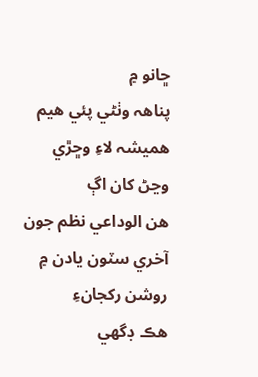ڇانو ۾
پناھہ وٺڻي پئي هيم
هميشہ لاءِ وڇڙي
وڃڻ کان اڳ
هن الوداعي نظم جون
آخري سٽون يادن ۾
روشن رکجانءِ
هڪ ڊگهي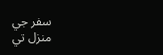سفر جي
منزل تي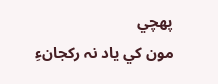پھچي
مون کي ياد نہ رکجانءِ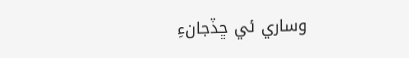وساري ئي ڇڏجانءِ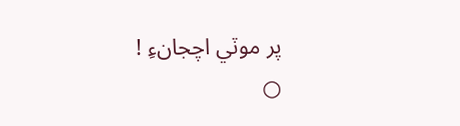پر موٽي اچجانءِ !
○